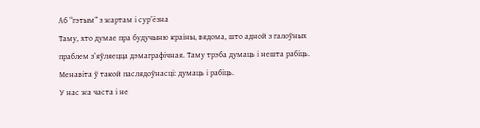Аб “гэтым” з жартам і сур’ёзна
Таму, хто думае пра будучыню краіны, вядома, што адной з галоўных
праблем з’яўляецца дэмаграфічная. Таму трэба думаць і нешта рабіць.
Менавіта ў такой паслядоўнасці: думаць і рабіць.
У нас жа часта і не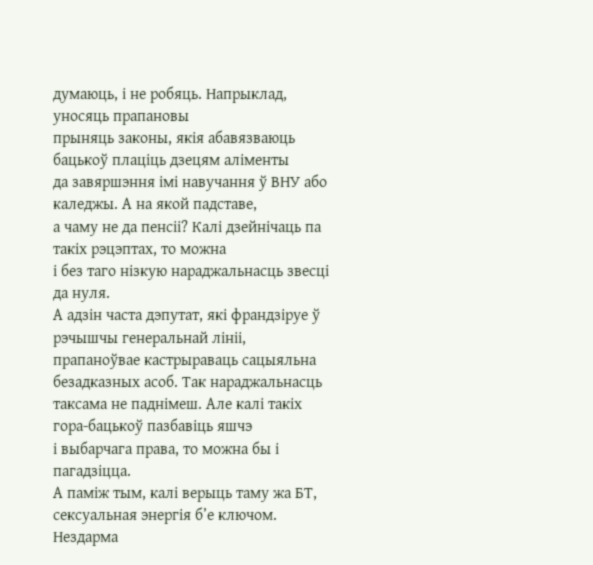думаюць, і не робяць. Напрыклад, уносяць прапановы
прыняць законы, якія абавязваюць бацькоў плаціць дзецям аліменты
да завяршэння імі навучання ў ВНУ або каледжы. А на якой падставе,
а чаму не да пенсіі? Калі дзейнічаць па такіх рэцэптах, то можна
і без таго нізкую нараджальнасць звесці да нуля.
А адзін часта дэпутат, які франдзіруе ў рэчышчы генеральнай лініі,
прапаноўвае кастрыраваць сацыяльна безадказных асоб. Так нараджальнасць
таксама не паднімеш. Але калі такіх гора-бацькоў пазбавіць яшчэ
і выбарчага права, то можна бы і пагадзіцца.
А паміж тым, калі верыць таму жа БТ, сексуальная энергія б’е ключом.
Нездарма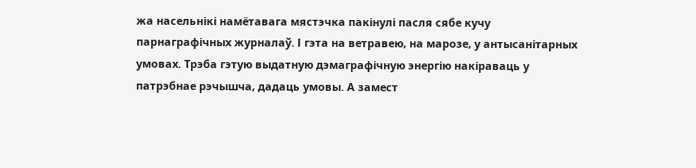жа насельнікі намётавага мястэчка пакінулі пасля сябе кучу
парнаграфічных журналаў. І гэта на ветравею, на марозе, у антысанітарных
умовах. Трэба гэтую выдатную дэмаграфічную энергію накіраваць у
патрэбнае рэчышча, дадаць умовы. А замест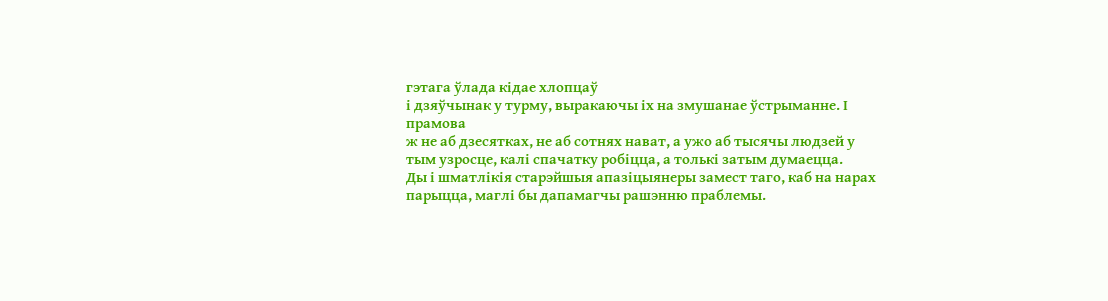гэтага ўлада кідае хлопцаў
і дзяўчынак у турму, выракаючы іх на змушанае ўстрыманне. І прамова
ж не аб дзесятках, не аб сотнях нават, а ужо аб тысячы людзей у
тым узросце, калі спачатку робіцца, а толькі затым думаецца.
Ды і шматлікія старэйшыя апазіцыянеры замест таго, каб на нарах
парыцца, маглі бы дапамагчы рашэнню праблемы.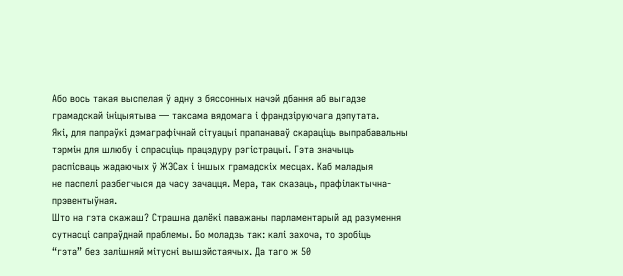Або вось такая выспелая ў адну з бяссонных начэй дбання аб выгадзе
грамадскай ініцыятыва — таксама вядомага і франдзіруючага дэпутата.
Які, для папраўкі дэмаграфічнай сітуацыі прапанаваў скараціць выпрабавальны
тэрмін для шлюбу і спрасціць працэдуру рэгістрацыі. Гэта значыць
распісваць жадаючых ў ЖЭСах і іншых грамадскіх месцах. Каб маладыя
не паспелі разбегчыся да часу зачацця. Мера, так сказаць, прафілактычна-прэвентыўная.
Што на гэта скажаш? Страшна далёкі паважаны парламентарый ад разумення
сутнасці сапраўднай праблемы. Бо моладзь так: калі захоча, то зробіць
“гэта” без залішняй мітусні вышэйстаячых. Да таго ж 50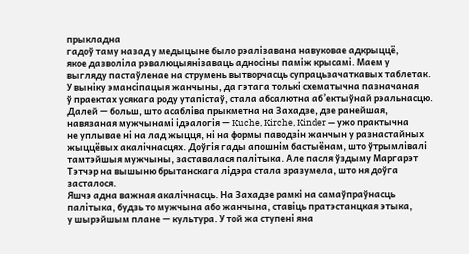прыкладна
гадоў таму назад у медыцыне было рэалізавана навуковае адкрыццё,
якое дазволіла рэвалюцыянізаваць адносіны паміж крысамі. Маем у
выгляду пастаўленае на струмень вытворчасць супрацьзачаткавых таблетак.
У выніку эмансіпацыя жанчыны, да гэтага толькі схематычна пазначаная
ў праектах усякага роду утапістаў, стала абсалютна аб’ектыўнай рэальнасцю.
Далей — больш, што асабліва прыкметна на Захадзе, дзе ранейшая,
навязаная мужчынамі ідэалогія — Kuche, Kirche, Kinder — ужо практычна
не уплывае ні на лад жыцця, ні на формы паводзін жанчын у разнастайных
жыццёвых акалічнасцях. Доўгія гады апошнім бастыёнам, што ўтрымлівалі
тамтэйшыя мужчыны, заставалася палітыка. Але пасля ўздыму Маргарэт
Тэтчэр на вышыню брытанскага лідэра стала зразумела, што ня доўга
засталося.
Яшчэ адна важная акалічнасць. На Захадзе рамкі на самаўпраўнасць
палітыка, будзь то мужчына або жанчына, ставіць пратэстанцкая этыка,
у шырэйшым плане — культура. У той жа ступені яна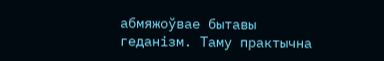абмяжоўвае бытавы
геданізм. Таму практычна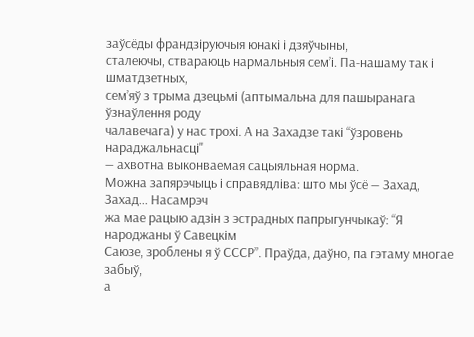заўсёды франдзіруючыя юнакі і дзяўчыны,
сталеючы, ствараюць нармальныя сем’і. Па-нашаму так і шматдзетных,
сем’яў з трыма дзецьмі (аптымальна для пашыранага ўзнаўлення роду
чалавечага) у нас трохі. А на Захадзе такі “ўзровень нараджальнасці"
— ахвотна выконваемая сацыяльная норма.
Можна запярэчыць і справядліва: што мы ўсё — Захад, Захад... Насамрэч
жа мае рацыю адзін з эстрадных папрыгунчыкаў: “Я народжаны ў Савецкім
Саюзе, зроблены я ў СССР”. Праўда, даўно, па гэтаму многае забыў,
а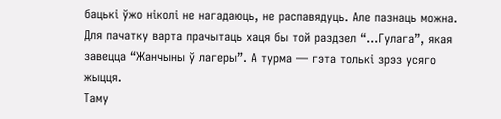бацькі ўжо ніколі не нагадаюць, не распавядуць. Але пазнаць можна.
Для пачатку варта прачытаць хаця бы той раздзел “...Гулага”, якая
завецца “Жанчыны ў лагеры”. А турма — гэта толькі зрэз усяго жыцця.
Таму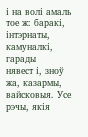і на волі амаль тое ж: баракі, інтэрнаты, камуналкі, гарады
нявест і, зноў жа, казармы, вайсковыя. Усе рэчы, якія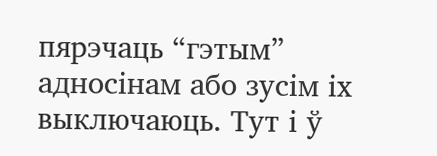пярэчаць “гэтым”
адносінам або зусім іх выключаюць. Тут і ў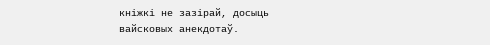кніжкі не зазірай, досыць
вайсковых анекдотаў.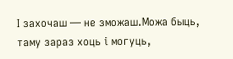І захочаш — не зможаш.Можа быць, таму зараз хоць і могуць,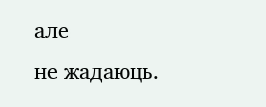але
не жадаюць.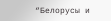“Белорусы и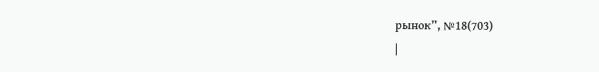рынок”, №18(703)
|